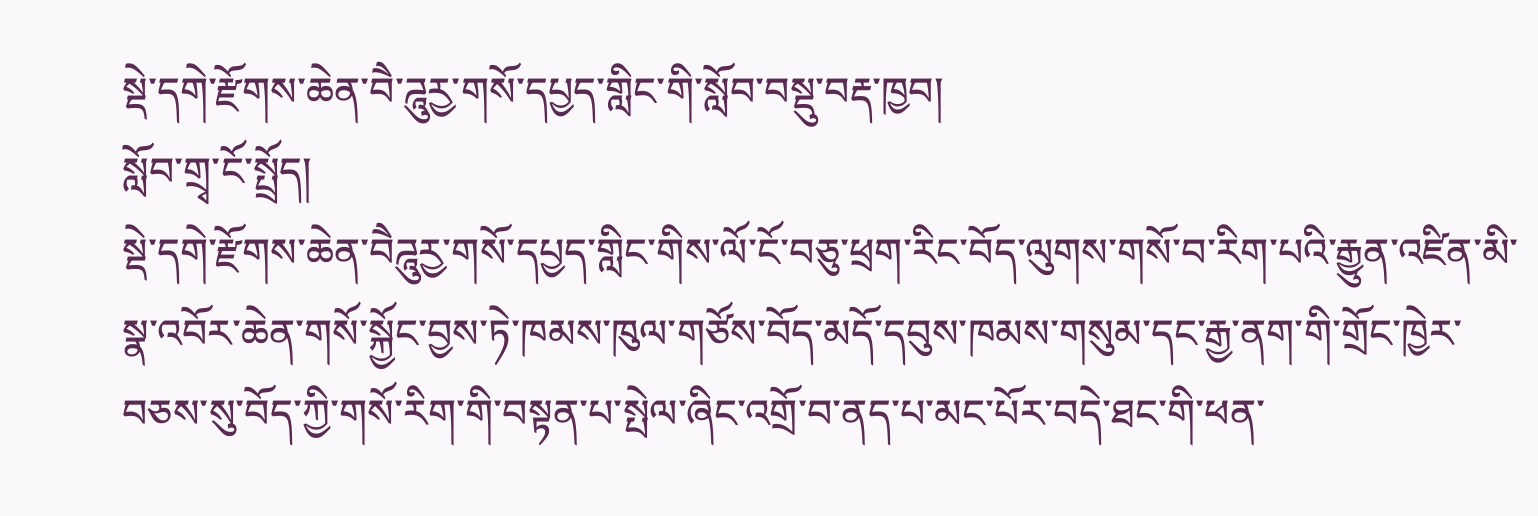སྡེ་དགེ་རྫོགས་ཆེན་བཻ་ཌཱུརྱ་གསོ་དཔྱད་གླིང་གི་སློབ་བསྡུ་བརྡ་ཁྱབ།
སློབ་གྲྭ་ངོ་སྤྲོད།
སྡེ་དགེ་རྫོགས་ཆེན་བཻཌཱུརྱ་གསོ་དཔྱད་གླིང་གིས་ལོ་ངོ་བཅུ་ཕྲག་རིང་བོད་ལུགས་གསོ་བ་རིག་པའི་རྒྱུན་འཛིན་མི་སྣ་འབོར་ཆེན་གསོ་སྐྱོང་བྱས་ཏེ་ཁམས་ཁུལ་གཙོས་བོད་མདོ་དབུས་ཁམས་གསུམ་དང་རྒྱ་ནག་གི་གྲོང་ཁྱེར་བཅས་སུ་བོད་ཀྱི་གསོ་རིག་གི་བསྟན་པ་སྤེལ་ཞིང་འགྲོ་བ་ནད་པ་མང་པོར་བདེ་ཐང་གི་ཕན་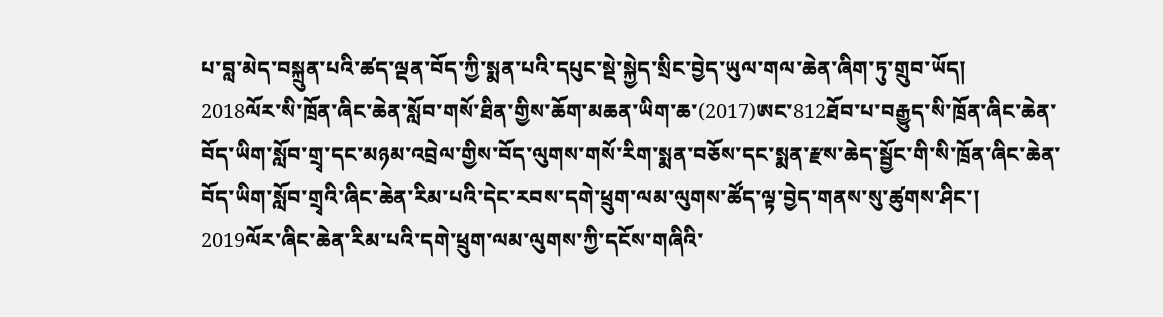པ་བླ་མེད་བསྐྲུན་པའི་ཚད་ལྡན་བོད་ཀྱི་སྨན་པའི་དཔུང་སྡེ་སྐྱེད་སྲིང་བྱེད་ཡུལ་གལ་ཆེན་ཞིག་ཏུ་གྲུབ་ཡོད།
2018ལོར་སི་ཁྲོན་ཞིང་ཆེན་སློབ་གསོ་ཐིན་གྱིས་ཆོག་མཆན་ཡིག་ཆ་(2017)ཨང་812ཐོབ་པ་བརྒྱུད་སི་ཁྲོན་ཞིང་ཆེན་བོད་ཡིག་སློབ་གྲྭ་དང་མཉམ་འབྲེལ་གྱིས་བོད་ལུགས་གསོ་རིག་སྨན་བཅོས་དང་སྨན་རྫས་ཆེད་སྦྱོང་གི་སི་ཁྲོན་ཞིང་ཆེན་བོད་ཡིག་སློབ་གྲྭའི་ཞིང་ཆེན་རིམ་པའི་དེང་རབས་དགེ་ཕྲུག་ལམ་ལུགས་ཚོད་ལྟ་བྱེད་གནས་སུ་ཚུགས་ཤིང་།
2019ལོར་ཞིང་ཆེན་རིམ་པའི་དགེ་ཕྲུག་ལམ་ལུགས་ཀྱི་དངོས་གཞིའི་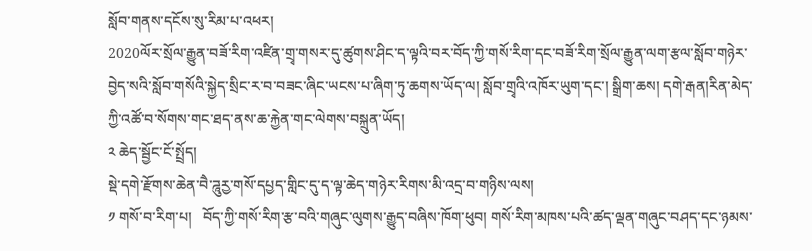སློབ་གནས་དངོས་སུ་རིམ་པ་འཕར།
2020ལོར་སྲོལ་རྒྱུན་བཟོ་རིག་འཛིན་གྲྭ་གསར་དུ་ཚུགས་ཤིང་ད་ལྟའི་བར་བོད་ཀྱི་གསོ་རིག་དང་བཟོ་རིག་སྲོལ་རྒྱུན་ལག་རྩལ་སློབ་གཉེར་བྱེད་སའི་སློབ་གསོའི་སྐྱེད་སྲིང་ར་བ་བཟང་ཞིང་ཡངས་པ་ཞིག་ཏུ་ཆགས་ཡོད་ལ། སློབ་གྲྭའི་འཁོར་ཡུག་དང་། སྒྲིག་ཆས། དགེ་རྒན།རིན་མེད་ཀྱི་འཚོ་བ་སོགས་གང་ཐད་ནས་ཆ་རྐྱེན་གང་ལེགས་བསྐྲུན་ཡོད།
༢ ཆེད་སྦྱོང་ངོ་སྤྲོད།
སྡེ་དགེ་རྫོགས་ཆེན་བཻ་ཌཱུརྱ་གསོ་དཔྱད་གླིང་དུ་ད་ལྟ་ཆེད་གཉེར་རིགས་མི་འདྲ་བ་གཉིས་ལས།
༡ གསོ་བ་རིག་པ།   བོད་ཀྱི་གསོ་རིག་རྩ་བའི་གཞུང་ལུགས་རྒྱུད་བཞིས་ཁོག་ཕུབ། གསོ་རིག་མཁས་པའི་ཚད་ལྡན་གཞུང་བཤད་དང་ཉམས་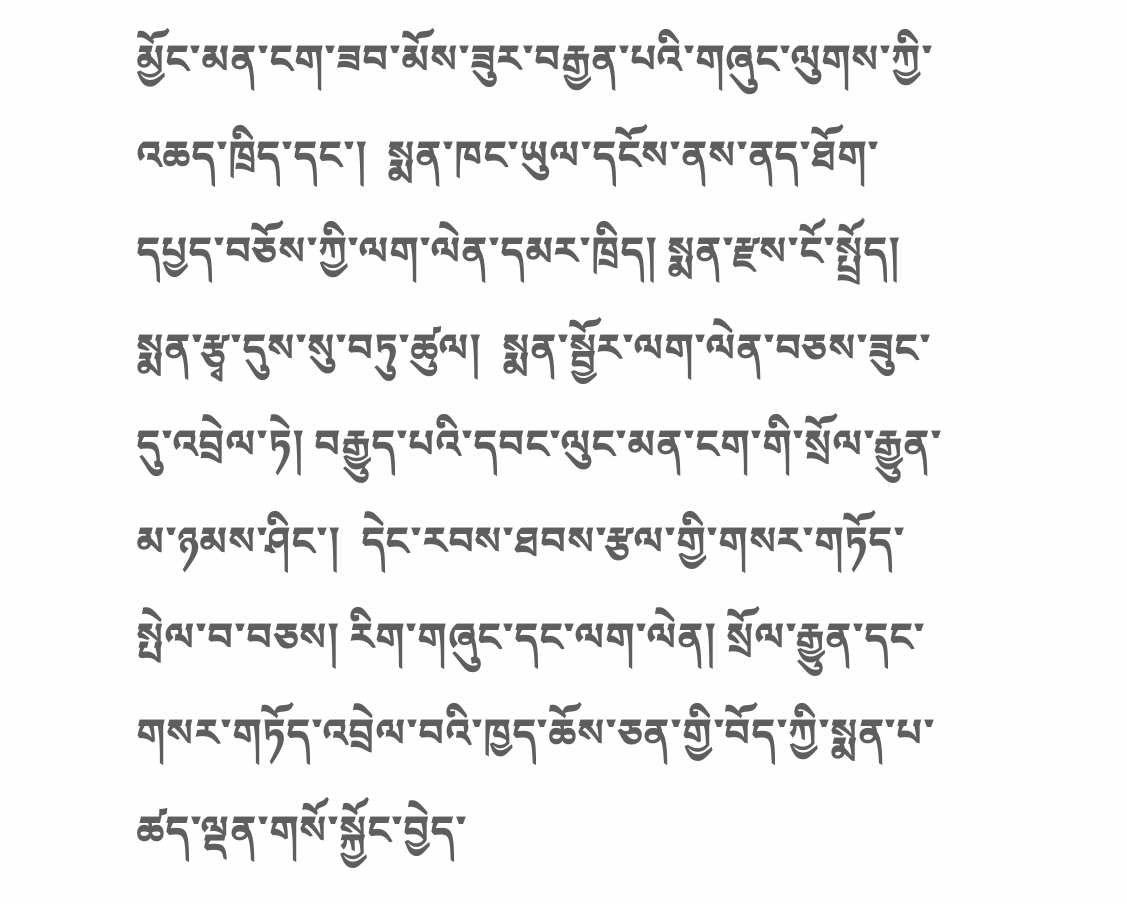མྱོང་མན་ངག་ཟབ་མོས་ཟུར་བརྒྱན་པའི་གཞུང་ལུགས་ཀྱི་འཆད་ཁྲིད་དང་།  སྨན་ཁང་ཡུལ་དངོས་ནས་ནད་ཐོག་དཔྱད་བཅོས་ཀྱི་ལག་ལེན་དམར་ཁྲིད། སྨན་རྫས་ངོ་སྤྲོད། སྨན་རྩྭ་དུས་སུ་བཏུ་ཚུལ།  སྨན་སྦྱོར་ལག་ལེན་བཅས་ཟུང་དུ་འབྲེལ་ཏེ། བརྒྱུད་པའི་དབང་ལུང་མན་ངག་གི་སྲོལ་རྒྱུན་མ་ཉམས་ཤིང་།  དེང་རབས་ཐབས་རྩལ་གྱི་གསར་གཏོད་སྤེལ་བ་བཅས། རིག་གཞུང་དང་ལག་ལེན། སྲོལ་རྒྱུན་དང་གསར་གཏོད་འབྲེལ་བའི་ཁྱད་ཆོས་ཅན་གྱི་བོད་ཀྱི་སྨན་པ་ཚད་ལྡན་གསོ་སྐྱོང་བྱེད་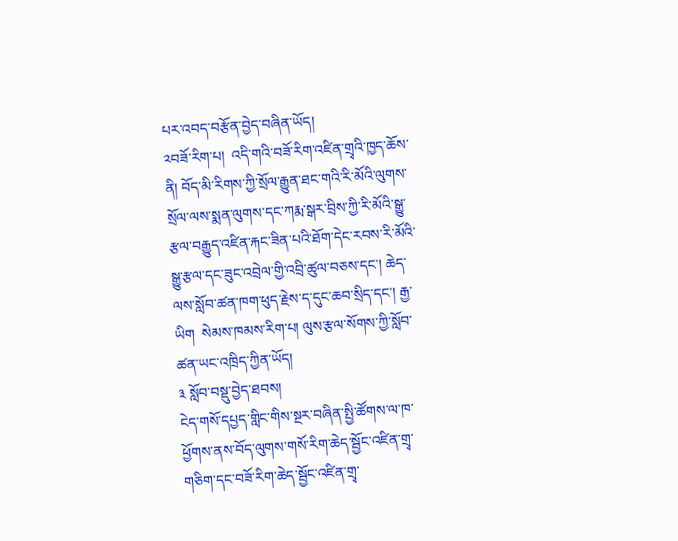པར་འབད་བརྩོན་བྱེད་བཞིན་ཡོད།
༢བཟོ་རིག་པ།  འདི་གའི་བཟོ་རིག་འཛིན་གྲྭའི་ཁྱད་ཆོས་ནི། བོད་མི་རིགས་ཀྱི་སྲོལ་རྒྱུན་ཐང་གའི་རི་མོའི་ལུགས་སྲོལ་ལས་སྨན་ལུགས་དང་ཀརྨ་སྒར་བྲིས་ཀྱི་རི་མོའི་སྒྱུ་རྩལ་བརྒྱུད་འཛིན་རྐང་ཟིན་པའི་ཐོག་དེང་རབས་རི་མོའི་སྒྱུ་རྩལ་དང་ཟུང་འབྲེལ་གྱི་འབྲི་ཚུལ་བཅས་དང་། ཆེད་ལས་སློབ་ཚན་ཁག་ཕུད་རྗེས་ད་དུང་ཆབ་སྲིད་དང་། རྒྱ་ཡིག  སེམས་ཁམས་རིག་པ། ལུས་རྩལ་སོགས་ཀྱི་སློབ་ཚན་ཡང་འཁྲིད་ཀྱིན་ཡོད།
༣ སློབ་བསྡུ་བྱེད་ཐབས།
ངེད་གསོ་དཔྱད་གླིང་གིས་སྔར་བཞིན་སྤྱི་ཚོགས་ལ་ཁ་ཕྱོགས་ནས་བོད་ལུགས་གསོ་རིག་ཆེད་སྦྱོང་འཛིན་གྲྭ་གཅིག་དང་བཟོ་རིག་ཆེད་སྦྱོང་འཛིན་གྲྭ་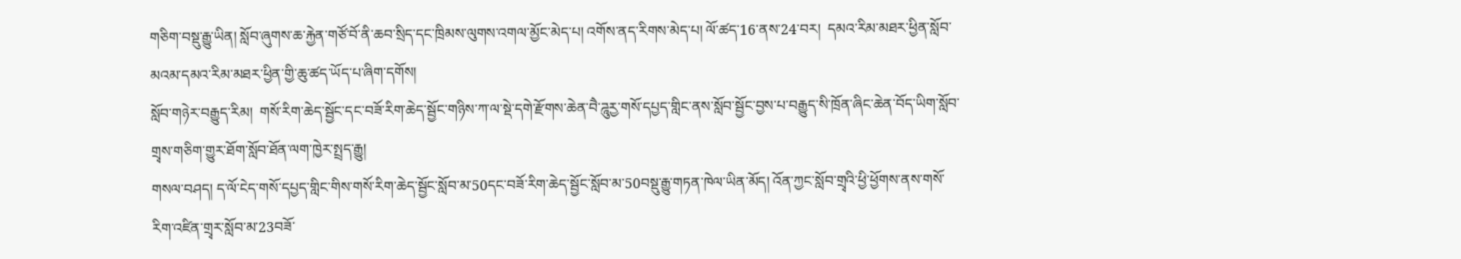གཅིག་བསྡུ་རྒྱུ་ཡིན། སློབ་ཞུགས་ཆ་རྐྱེན་གཙོ་བོ་ནི་ཆབ་སྲིད་དང་ཁྲིམས་ལུགས་འགལ་མྱོང་མེད་པ། འགོས་ནད་རིགས་མེད་པ། ལོ་ཚད་16་ནས་24་བར།  དམའ་རིམ་མཐར་ཕྱིན་སློབ་མའམ་དམའ་རིམ་མཐར་ཕྱིན་གྱི་ཆུ་ཚད་ཡོད་པ་ཞིག་དགོས།
སློབ་གཉེར་བརྒྱུད་རིམ།  གསོ་རིག་ཆེད་སྦྱོང་དང་བཟོ་རིག་ཆེད་སྦྱོང་གཉིས་ཀ་ལ་སྡེ་དགེ་རྫོགས་ཆེན་བཻ་ཌཱུརྱ་གསོ་དཔྱད་གླིང་ནས་སློབ་སྦྱོང་བྱས་པ་བརྒྱུད་སི་ཁྲོན་ཞིང་ཆེན་བོད་ཡིག་སློབ་གྲྭས་གཅིག་གྱུར་ཐོག་སློབ་ཐོན་ལག་ཁྱེར་སྤྲད་རྒྱུ།
གསལ་བཤད། ད་ལོ་ངེད་གསོ་དཔྱད་གླིང་གིས་གསོ་རིག་ཆེད་སྦྱོང་སློབ་མ་50དང་བཟོ་རིག་ཆེད་སྦྱོང་སློབ་མ་50བསྡུ་རྒྱུ་གཏན་ཁེལ་ཡིན་མོད། འོན་ཀྱང་སློབ་གྲྭའི་ཕྱི་ཕྱོགས་ནས་གསོ་རིག་འཛིན་གྲྭར་སློབ་མ་23བཟོ་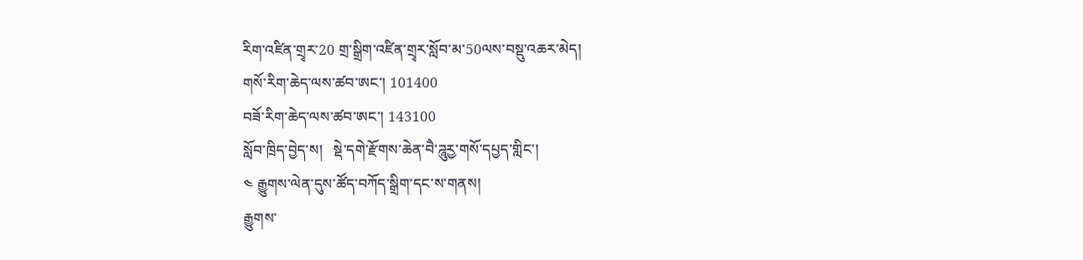རིག་འཛིན་གྲྭར་20 གྲ་སྒྲིག་འཛིན་གྲྭར་སློབ་མ་50ལས་བསྡུ་འཆར་མེད།
གསོ་རིག་ཆེད་ལས་ཚབ་ཨང་། 101400
བཟོ་རིག་ཆེད་ལས་ཚབ་ཨང་། 143100
སློབ་ཁྲིད་བྱེད་ས།   སྡེ་དགེ་རྫོགས་ཆེན་བཻ་ཌཱུརྱ་གསོ་དཔྱད་གླིང་།
༤ རྒྱུགས་ལེན་དུས་ཚོད་བཀོད་སྒྲིག་དང་ས་གནས།
རྒྱུགས་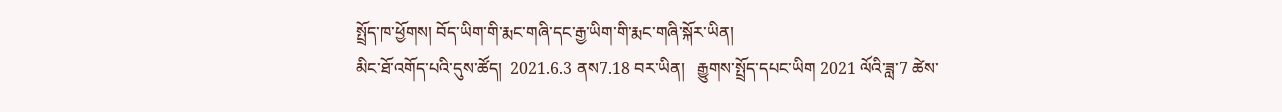སྤྲོད་ཁ་ཕྱོགས། བོད་ཡིག་གི་རྨང་གཞི་དང་རྒྱ་ཡིག་གི་རྨང་གཞི་སྐོར་ཡིན།
མིང་ཐོ་འགོད་པའི་དུས་ཚོད།  2021.6.3 ནས7.18 བར་ཡིན།   རྒྱུགས་སྤྲོད་དཔང་ཡིག 2021 ལོའི་ཟླ་7 ཚེས་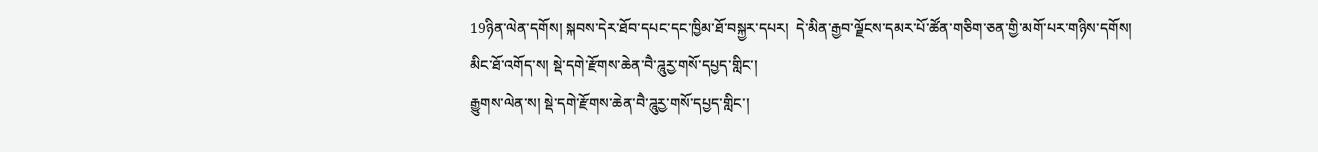19ཉིན་ལེན་དགོས། སྐབས་དེར་ཐོབ་དཔང་དང་ཁྱིམ་ཐོ་བསྐྱར་དཔར།  དེ་མིན་རྒྱབ་ལྗོངས་དམར་པོ་ཚོན་གཅིག་ཅན་གྱི་མགོ་པར་གཉིས་དགོས།
མིང་ཐོ་འགོད་ས། སྡེ་དགེ་རྫོགས་ཆེན་བཻ་ཌཱུརྱ་གསོ་དཔྱད་གླིང་།
རྒྱུགས་ལེན་ས། སྡེ་དགེ་རྫོགས་ཆེན་བཻ་ཌཱུརྱ་གསོ་དཔྱད་གླིང་།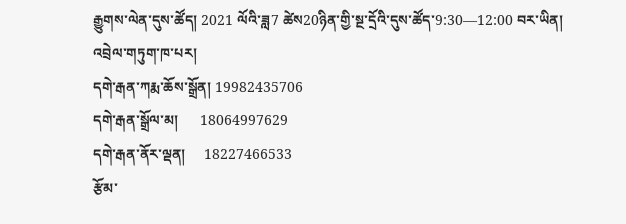རྒྱུགས་ལེན་དུས་ཚོད། 2021 ལོའི་ཟླ7 ཚེས20ཉིན་གྱི་སྔ་དྲོའི་དུས་ཚོད་9:30—12:00 བར་ཡིན།
འབྲེལ་གཏུག་ཁ་པར།
དགེ་རྒན་ཀརྨ་ཆོས་སྒྲོན། 19982435706
དགེ་རྒན་སྒྲོལ་མ།      18064997629
དགེ་རྒན་ནོར་ལྡན།     18227466533
རྩོམ་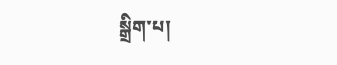སྒྲིག་པ།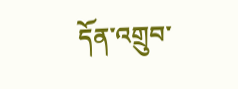དོན་འགྲུབ་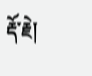རྡོ་རྗེ།